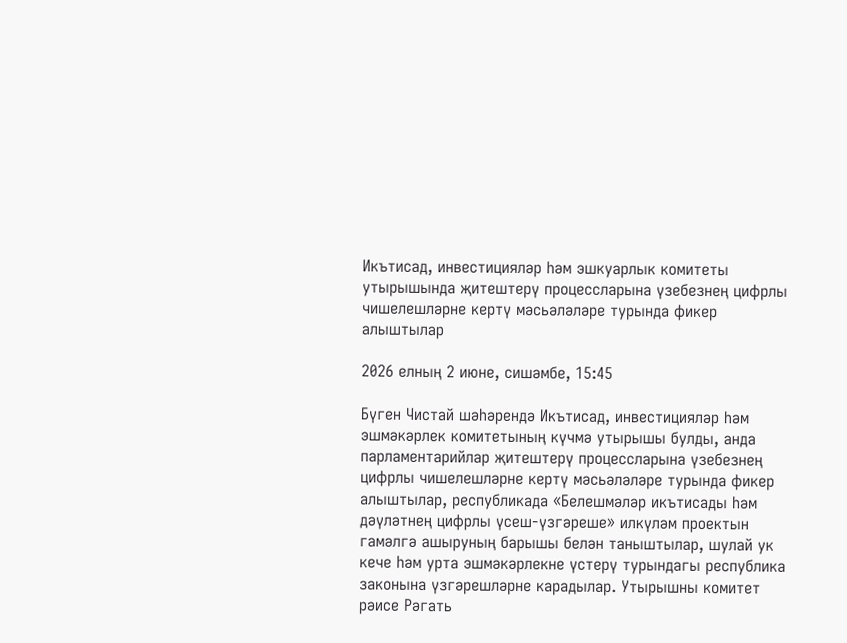Икътисад, инвестицияләр һәм эшкуарлык комитеты утырышында җитештерү процессларына үзебезнең цифрлы чишелешләрне кертү мәсьәләләре турында фикер алыштылар

2026 елның 2 июне, сишәмбе, 15:45

Бүген Чистай шәһәрендә Икътисад, инвестицияләр һәм эшмәкәрлек комитетының күчмә утырышы булды, анда парламентарийлар җитештерү процессларына үзебезнең цифрлы чишелешләрне кертү мәсьәләләре турында фикер алыштылар, республикада «Белешмәләр икътисады һәм дәүләтнең цифрлы үсеш-үзгәреше» илкүләм проектын гамәлгә ашыруның барышы белән таныштылар, шулай ук кече һәм урта эшмәкәрлекне үстерү турындагы республика законына үзгәрешләрне карадылар. Утырышны комитет рәисе Рәгать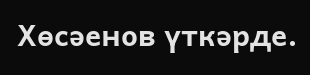Хөсәенов үткәрде.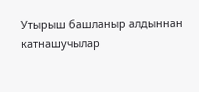Утырыш башланыр алдыннан катнашучылар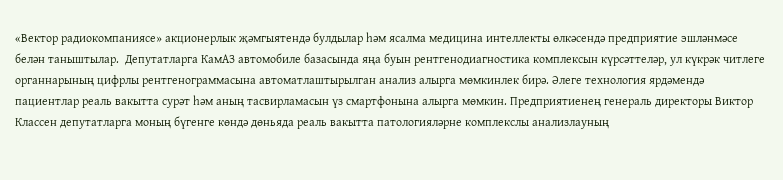«Вектор радиокомпаниясе» акционерлык җәмгыятендә булдылар һәм ясалма медицина интеллекты өлкәсендә предприятие эшләнмәсе белән таныштылар.  Депутатларга КамАЗ автомобиле базасында яңа буын рентгенодиагностика комплексын күрсәттеләр, ул күкрәк читлеге органнарының цифрлы рентгенограммасына автоматлаштырылган анализ алырга мөмкинлек бирә. Әлеге технология ярдәмендә пациентлар реаль вакытта сурәт һәм аның тасвирламасын үз смартфонына алырга мөмкин. Предприятиенең генераль директоры Виктор Классен депутатларга моның бүгенге көндә дөньяда реаль вакытта патологияләрне комплекслы анализлауның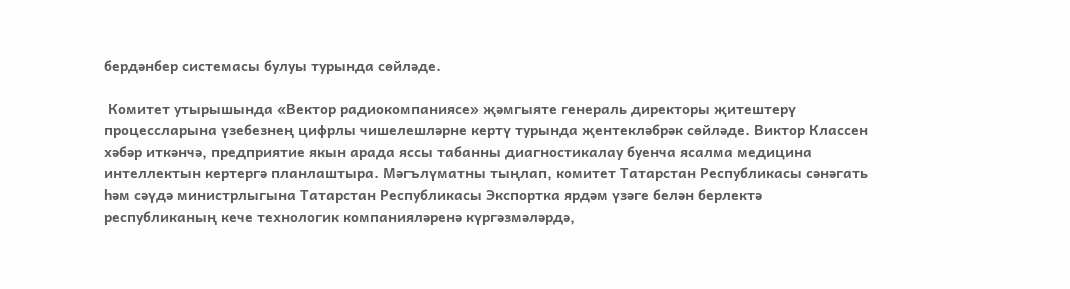бердәнбер системасы булуы турында сөйләде.

 Комитет утырышында «Вектор радиокомпаниясе» җәмгыяте генераль директоры җитештерү процессларына үзебезнең цифрлы чишелешләрне кертү турында җентекләбрәк сөйләде. Виктор Классен хәбәр иткәнчә, предприятие якын арада яссы табанны диагностикалау буенча ясалма медицина интеллектын кертергә планлаштыра. Мәгълүматны тыңлап, комитет Татарстан Республикасы сәнәгать һәм сәүдә министрлыгына Татарстан Республикасы Экспортка ярдәм үзәге белән берлектә республиканың кече технологик компанияләренә күргәзмәләрдә,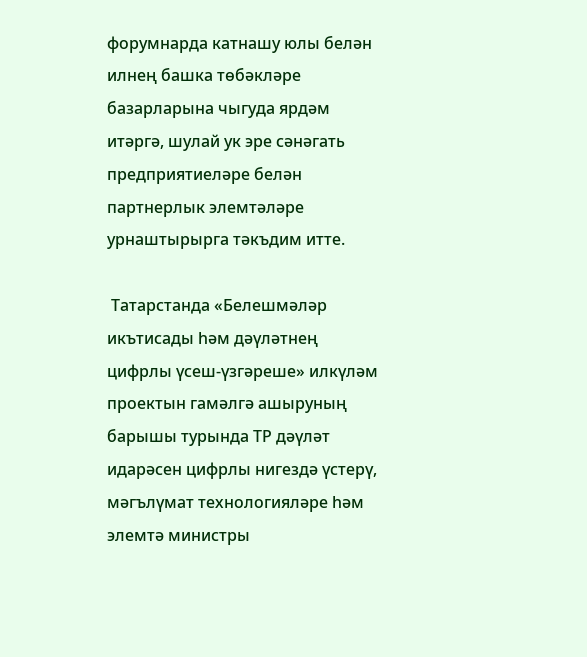форумнарда катнашу юлы белән илнең башка төбәкләре базарларына чыгуда ярдәм итәргә, шулай ук эре сәнәгать предприятиеләре белән партнерлык элемтәләре урнаштырырга тәкъдим итте.

 Татарстанда «Белешмәләр икътисады һәм дәүләтнең цифрлы үсеш-үзгәреше» илкүләм проектын гамәлгә ашыруның барышы турында ТР дәүләт идарәсен цифрлы нигездә үстерү, мәгълүмат технологияләре һәм элемтә министры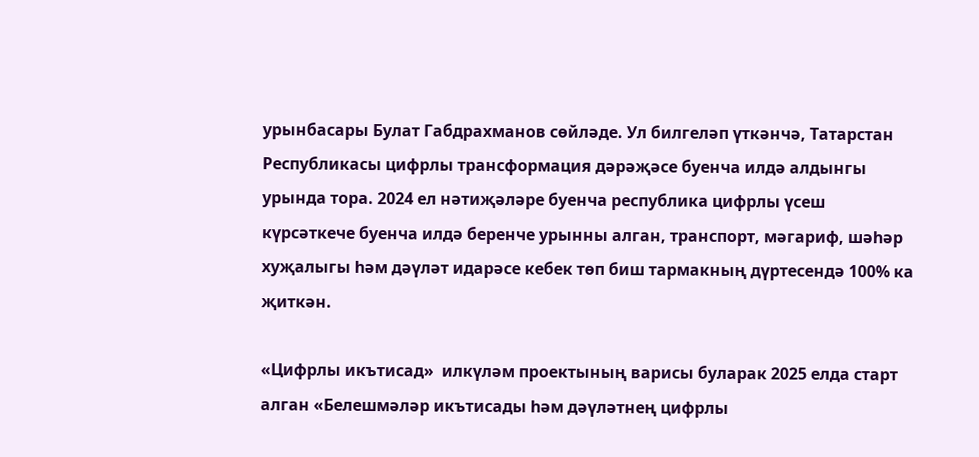урынбасары Булат Габдрахманов сөйләде. Ул билгеләп үткәнчә, Татарстан Республикасы цифрлы трансформация дәрәҗәсе буенча илдә алдынгы урында тора. 2024 ел нәтиҗәләре буенча республика цифрлы үсеш күрсәткече буенча илдә беренче урынны алган, транспорт, мәгариф, шәһәр хуҗалыгы һәм дәүләт идарәсе кебек төп биш тармакның дүртесендә 100% ка җиткән.

«Цифрлы икътисад»  илкүләм проектының варисы буларак 2025 елда старт алган «Белешмәләр икътисады һәм дәүләтнең цифрлы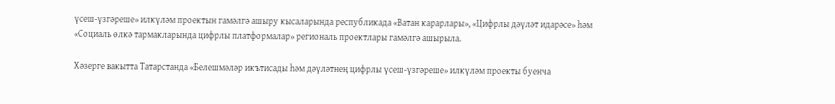үсеш-үзгәреше» илкүләм проектын гамәлгә ашыру кысаларында республикада «Ватан карарлары», «Цифрлы дәүләт идарәсе» һәм «Социаль өлкә тармакларында цифрлы платформалар» региональ проектлары гамәлгә ашырыла.

Хәзерге вакытта Татарстанда «Белешмәләр икътисады һәм дәүләтнең цифрлы үсеш-үзгәреше» илкүләм проекты буенча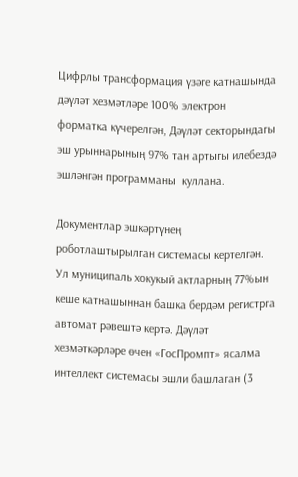Цифрлы трансформация үзәге катнашында дәүләт хезмәтләре 100% электрон форматка күчерелгән, Дәүләт секторындагы эш урыннарының 97% тан артыгы илебездә эшләнгән программаны  куллана.

Документлар эшкәртүнең роботлаштырылган системасы кертелгән. Ул муниципаль хокукый актларның 77%ын кеше катнашыннан башка бердәм регистрга автомат рәвештә кертә. Дәүләт хезмәткәрләре өчен «ГосПромпт» ясалма интеллект системасы эшли башлаган (3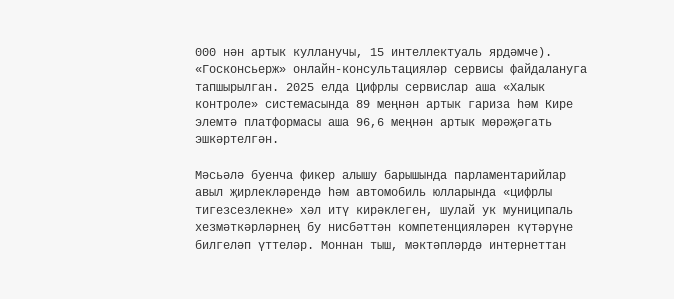000 нән артык кулланучы, 15 интеллектуаль ярдәмче). «Госконсьерж» онлайн-консультацияләр сервисы файдалануга тапшырылган. 2025 елда Цифрлы сервислар аша «Халык контроле» системасында 89 меңнән артык гариза һәм Кире элемтә платформасы аша 96,6 меңнән артык мөрәҗәгать эшкәртелгән.

Мәсьәлә буенча фикер алышу барышында парламентарийлар авыл җирлекләрендә һәм автомобиль юлларында «цифрлы тигезсезлекне» хәл итү кирәклеген, шулай ук муниципаль хезмәткәрләрнең бу нисбәттән компетенцияләрен күтәрүне билгеләп үттеләр. Моннан тыш, мәктәпләрдә интернеттан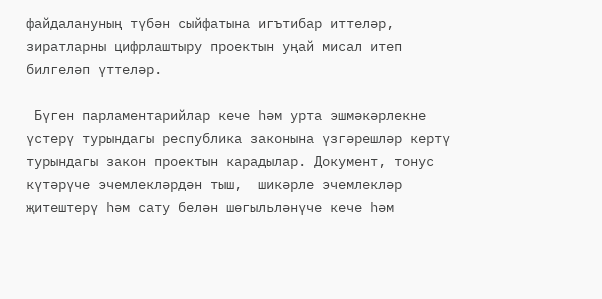файдалануның түбән сыйфатына игътибар иттеләр, зиратларны цифрлаштыру проектын уңай мисал итеп билгеләп үттеләр.

 Бүген парламентарийлар кече һәм урта эшмәкәрлекне үстерү турындагы республика законына үзгәрешләр кертү турындагы закон проектын карадылар. Документ, тонус күтәрүче эчемлекләрдән тыш,  шикәрле эчемлекләр җитештерү һәм сату белән шөгыльләнүче кече һәм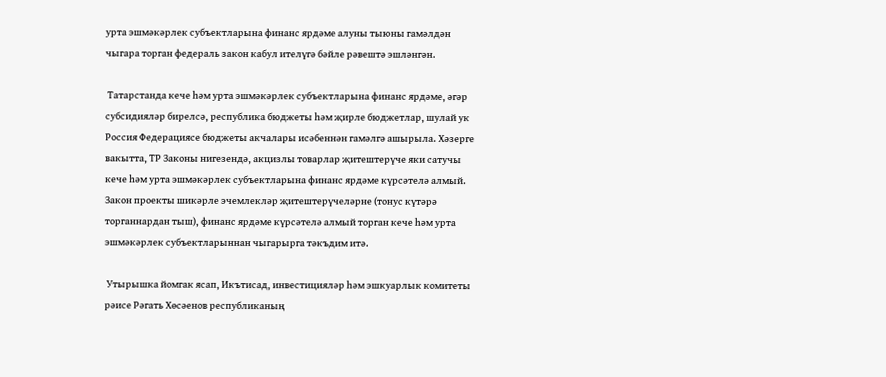урта эшмәкәрлек субъектларына финанс ярдәме алуны тыюны гамәлдән чыгара торган федераль закон кабул ителүгә бәйле рәвештә эшләнгән.

 Татарстанда кече һәм урта эшмәкәрлек субъектларына финанс ярдәме, әгәр субсидияләр бирелсә, республика бюджеты һәм җирле бюджетлар, шулай ук Россия Федерациясе бюджеты акчалары исәбеннән гамәлгә ашырыла. Хәзерге вакытта, ТР Законы нигезендә, акцизлы товарлар җитештерүче яки сатучы кече һәм урта эшмәкәрлек субъектларына финанс ярдәме күрсәтелә алмый. Закон проекты шикәрле эчемлекләр җитештерүчеләрне (тонус күтәрә торганнардан тыш), финанс ярдәме күрсәтелә алмый торган кече һәм урта эшмәкәрлек субъектларыннан чыгарырга тәкъдим итә.

 Утырышка йомгак ясап, Икътисад, инвестицияләр һәм эшкуарлык комитеты рәисе Рәгать Хөсәенов республиканың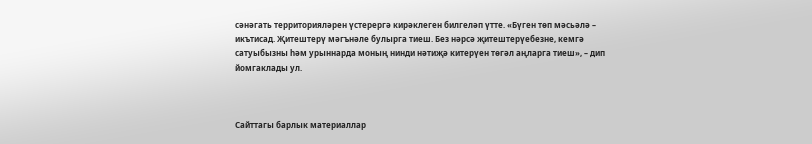сәнәгать территорияләрен үстерергә кирәклеген билгеләп үтте. «Бүген төп мәсьәлә – икътисад. Җитештерү мәгънәле булырга тиеш. Без нәрсә җитештерүебезне, кемгә сатуыбызны һәм урыннарда моның нинди нәтиҗә китерүен төгәл аңларга тиеш», – дип йомгаклады ул.



Сайттагы барлык материаллар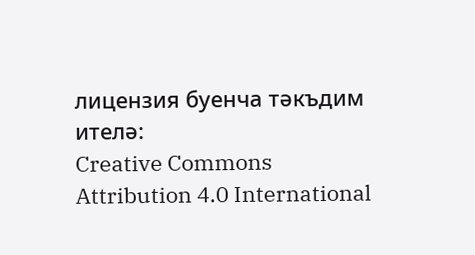лицензия буенча тәкъдим ителә:
Creative Commons Attribution 4.0 International